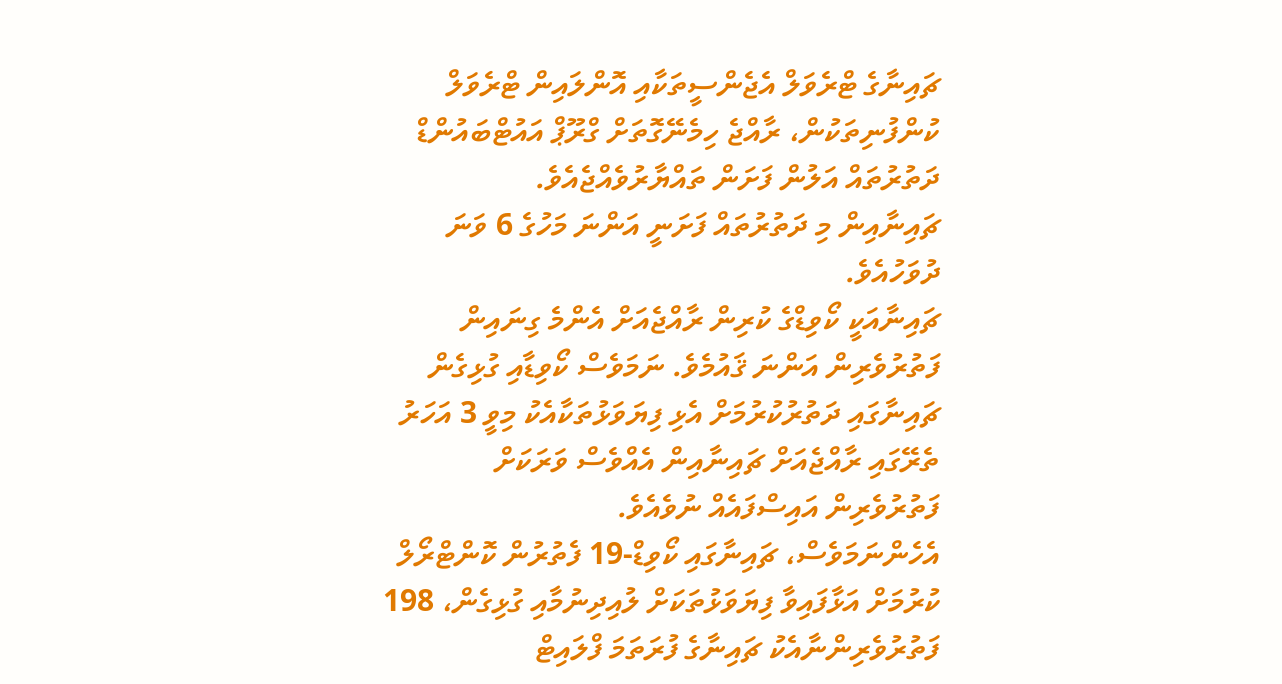ޗައިނާގެ ޓްރެވަލް އެޖެންސީތަކާއި އޮންލައިން ޓްރެވަލް ކުންފުނިތަކުން، ރާއްޖެ ހިމެނޭގޮތަށް ގްރޫޕް އައުޓްބައުންޑް ދަތުރުތައް އަލުން ފަށަން ތައްޔާރުވެއްޖެއެވެ.
ޗައިނާއިން މި ދަތުރުތައް ފަށަނީ އަންނަ މަހުގެ 6 ވަނަ ދުވަހުއެވެ.
ޗައިނާއަކީ ކޯވިޑްގެ ކުރިން ރާއްޖެއަށް އެންމެ ގިނައިން ފަތުރުވެރިން އަންނަ ޤައުމެވެ. ނަމަވެސް ކޯވިޑާއި ގުޅިގެން ޗައިނާގައި ދަތުރުކުރުމަށް އެޅި ފިޔަވަޅުތަކާއެކު މިވީ 3 އަހަރު ތެރޭގައި ރާއްޖެއަށް ޗައިނާއިން އެއްވެސް ވަރަކަށް ފަތުރުވެރިން އައިސްފައެއް ނުވެއެވެ.
އެހެންނަމަވެސް، ޗައިނާގައި ކޯވިޑް-19 ފެތުރުން ކޮންޓްރޯލް ކުރުމަށް އަޅާފައިވާ ފިޔަވަޅުތަކަށް ލުއިދިނުމާއި ގުޅިގެން، 198 ފަތުރުވެރިންނާއެކު ޗައިނާގެ ފުރަތަމަ ފްލައިޓް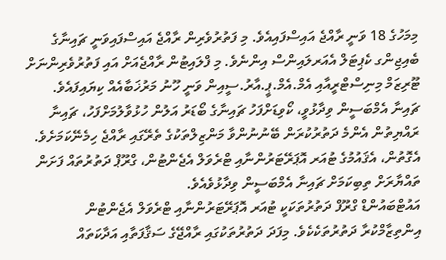މިމަހުގެ 18 ވަނީ ރާއްޖެ އައިސްފައިއެވެ. މި ފަތުރުވެރިން ރާއްޖެ އައިސްފައިވަނީ ޗައިނާގެ ބެއިޖިންގ ކެޕިޓަލް އެއަރލައިންސް އިންނެވެ. މި ފްލައިޓުން ރާއްޖެއަށް އައި ފަތުރުވެރިންނަށް ޓޫރިޒަމް މިނިސްޓްރީއާއި އެމް.އެމް.ޕީ.އާރު.ސީއިން ވަނީ ހޫނު މަރުޚަބާއެއް ކިޔައިފައެވެ.
ޗައިނާ އެމްބަސީން ވިދާޅުވީ، ކޯވިޑަށްފަހު ޗައިނާގެ ބޯޑަރު އަލުން ހުޅުވާލުމަށްފަހު، ޗައިނާ ރައްޔިތުން އެންމެ ދަތުރުކުރަން ބޭނުނުންވާ މަންޒިލްތަކުގެ ތެރޭގައި ރާއްޖެ ހިމެނޭކަމަށެވެ. އެގޮތުން، އެޤައުމުގެ ޓުއަރ އޮޕަރޭޓަރުންނާއި ޓްރެވަލް އެޖެންޓުން، ގްރޫޕް ދަތުރުތައް ފަށަން ތައްޔާރަށް ތިބިކަމަށް ޗައިނާ އެމްބަސީން ވިދާޅުވެއެވެ.
އައުޓްބައުންޑް ގްރޫފް ދަތުރުތަކަކީ ޓުއަރ އޮޕަރޭޓަރުންނާއި ޓްރެވަލް އެޖެންޓުން އިންތިޒާމްކުރާ ދަތުރުތަކެކެވެ. މިފަދަ ދަތުރުތަކުގައި ރާއްޖޭގެ ސަޤާފަތާއި އަދާކަތައް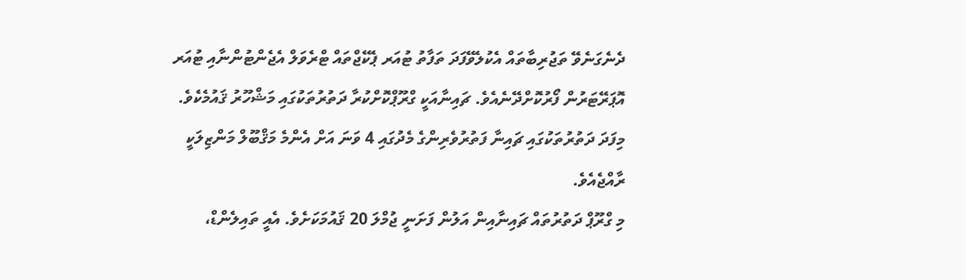ދެނެގަނެވޭ ތަޖުރިބާތައް އެކުލެވޭފަދަ ތަފާތު ޓުއަރ ޕެކޭޖްތައް ޓްރެވަލް އެޖެންޓުންނާއި ޓުއަރ އޮޕަރޭޓަރުން ފޯރުކޮށްދޭނެއެވެ. ޗައިނާއަކީ ގްރޫޕްކޮށްކުރާ ދަތުރުތަކުގައި މަޝްހޫރު ޤައުމެކެވެ. މިފަދަ ދަތުރުތަކުގައި ޗައިނާ ފަތުރުވެރިންގެ މެދުގައި 4 ވަނަ އަށް އެންމެ މަޤްބޫލް މަންޒިލަކީ ރާއްޖެއެވެ.
މި ގްރޫޕް ދަތުރުތައް ޗައިނާއިން އަލުން ފަށަނީ ޖުމްލަ 20 ޤައުމަކަށެވެ. އެއީ ތައިލެންޑް،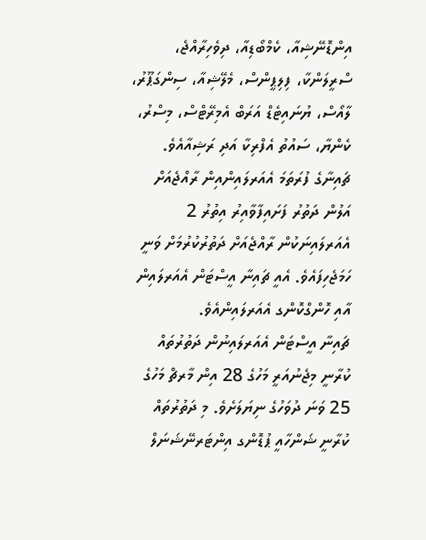އިންޑޮނޭޝިއާ، ކެމްބޯޑިއާ، ދިވެހިރާއްޖެ، ސްރީލަންކާ، ފިލިޕީންސް، މެލޭޝިއާ، ސިންގަޕޫރު، ލާއޯސް، ޔުނައިޓެޑް އަރަބް އެމިރޭޓްސް، މިސްރު، ކެންޔާ، ސައުތު އެފްރިކާ އަދި ރަޝިއާއެވެ.
ޗައިނާގެ ފުރަތަމަ އެއަރލައިންއިން ރާއްޖެއަށް އަލުން ދަތުރު ފަށައިފާވާއިރު އިތުރު 2 އެއަރލައިނަކުން ރާއްޖެއަށް ދަތުރުކުރުމަށް ވަނީ ހަމަޖެހިފައެވެ. އެއީ ޗައިނާ އީސްޓަން އެއަރލައިން އާއި ހޮންގްކޮންގ އެއަރލައިންއެވެ.
ޗައިނާ އީސްޓަން އެއަރލައިނުން ދަތުރުތައް ކުރާނީ މިޖެނުއަރީ މަހުގެ 28 އިން މާރޗް މަހުގެ 25 ވަނަ ދުވަހުގެ ނިޔަލަށެވެ. މި ދަތުރުތައް ކުރާނީ ޝަންހާއީ ޕުޑޮންގ އިންޓަރނޭޝަނަލް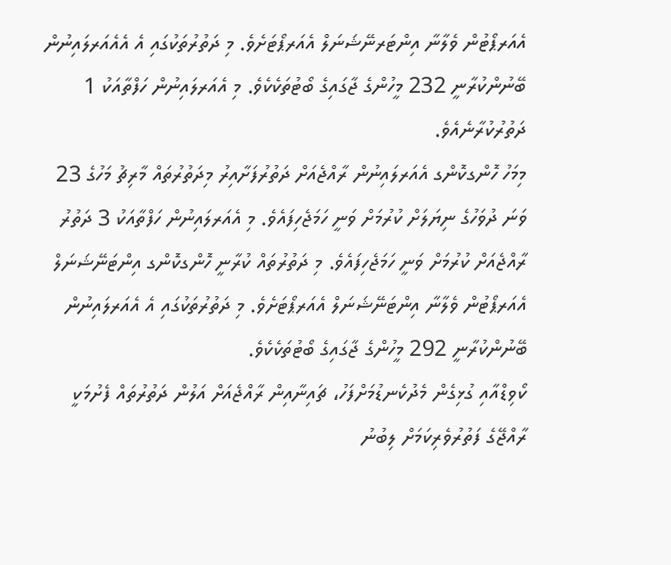އެއަރޕޯޓުން ވެލާނާ އިންޓަރނޭޝަނަލް އެއަރޕޯޓަށެވެ. މި ދަތުރުތަކުގައި އެ އެއެއަރލައިނުން ބޭނުންކުރާނީ 232 މީހުންގެ ޖާގައިގެ ބޯޓުތަކެކެވެ. މި އެއަރލައިނުން ހަފްތާއަކު 1 ދަތުރުކުރާނެއެވެ.
މިމަހު ހޮންގކޮންގ އެއަރލައިނުން ރާއްޖެއަށް ދަތުރުފަށާއިރު މިދަތުރުތައް މާރިޗު މަހުގެ 23 ވަނަ ދުވަހުގެ ނިޔަލަށް ކުރުމަށް ވަނީ ހަމަޖެހިފައެވެ. މި އެއަރލައިނުން ހަފްތާއަކު 3 ދަތުރު ރާއްޖެއަށް ކުރުމަށް ވަނީ ހަމަޖެހިފައެވެ. މި ދަތުރުތައް ކުރާނީ ހޮންގކޮންގ އިންޓަނޭޝަނަލް އެއަރޕޯޓުން ވެލާނާ އިންޓަނޭޝަނަލް އެއަރޕޯޓަށެވެ. މި ދަތުރުތަކުގައި އެ އެއަރލައިނުން ބޭނުންކުރާނީ 292 މީހުންގެ ޖާގައިގެ ބޯޓުތަކެކެވެ.
ކޯވިޑްއާއި ގުޅިގެން މެދުކެނޑުމަށްފަހު، ޗައިނާއިން ރާއްޖެއަށް އަލުން ދަތުރުތައް ފެށުމަކީ ރާއްޖޭގެ ފަތުރުވެރިކަމަށް ލިބުނު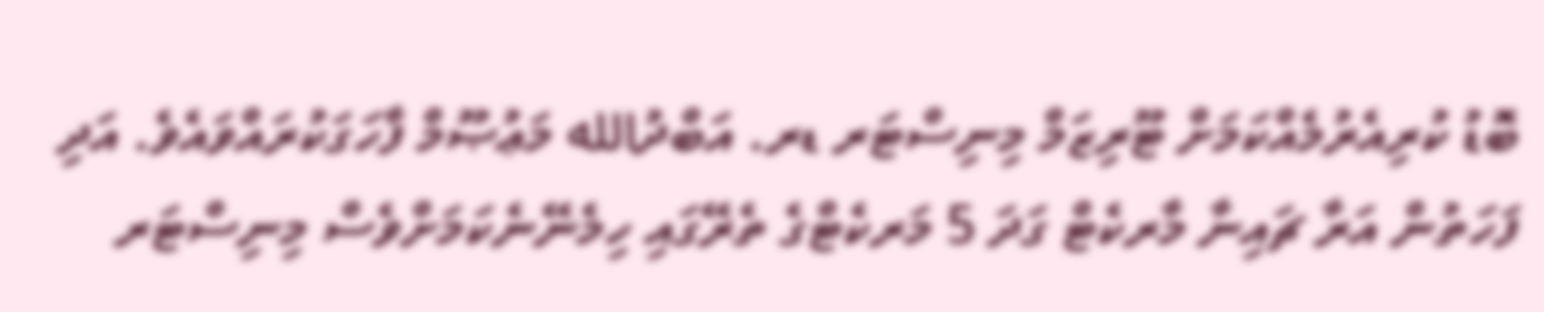ބޮޑު ކުރިއެރުމެއްކަމަށް ޓޫރިޒަމް މިނިސްޓަރ ޑރ. އަބްދުالله މަޢުޞޫމް ފާހަގަކުރައްވައެވެ. އަދި ފަހަތުން އަރާ ޗައިނާ މާރކެޓް ގަދަ 5 މަރކެޓްގެ ތެރޭގައި ހިމެނޭނެކަމަށްވެސް މިނިސްޓަރ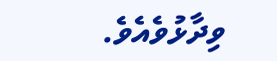ވިދާޅުވެއެވެ.